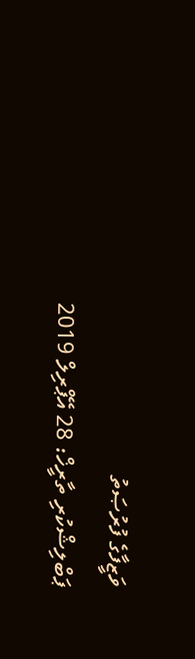ވަޒީފާގެ ފުރުޞަތު
ޕަބްލިޝްކުރި ތާރީޚް: 28 އޭޕްރިލް 2019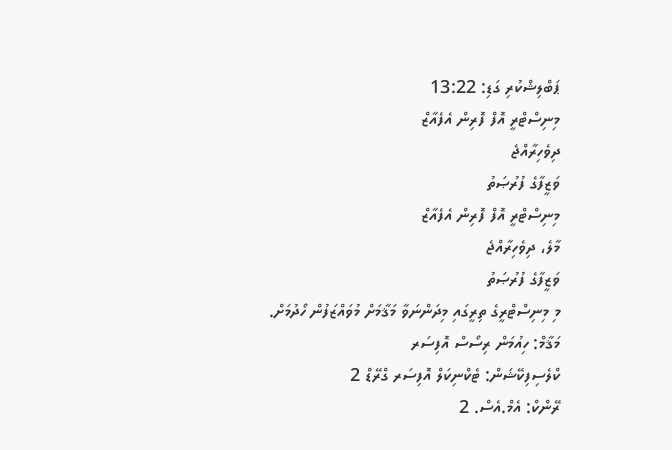ޕަބްލިޝްކުރި ގަޑި: 13:22
މިނިސްޓްރީ އޮފް ފޮރިން އެފެއާޒް
ދިވެހިރާއްޖެ
ވަޒީފާގެ ފުރުޞަތު
މިނިސްޓްރީ އޮފް ފޮރިން އެފެއާޒް
މާލެ، ދިވެހިރާއްޖެ
ވަޒީފާގެ ފުރުޞަތު
މި މިނިސްޓްރީގެ ތިރީގައި މިދަންނަވާ މަޤާމަށް މުވައްޒަފުން ހޯދުމަށް.
މަޤާމް: ހިއުމަން ރިސޯސް އޮފިސަރ
ކްލެސިފިކޭޝަން: ޓެކްނިކަލް އޮފިސަރ ގްރޭޑް 2
ރޭންކް: އެމް.އެސް. 2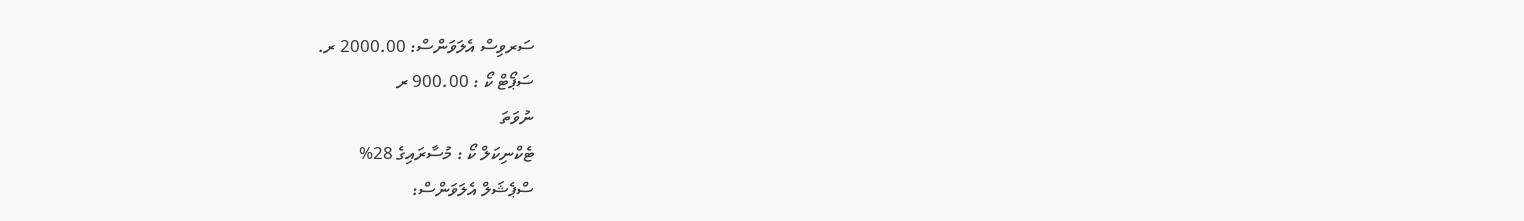ސަރވިސް އެލަވަންސް: 2000.00 ރ.
ސަޕޯޓް ކޯ : 900.00 ރ
ނުވަތަ
ޓެކްނިކަލް ކޯ : މުސާރައިގެ 28%
ސްޕެޝަލް އެލަވަންސް: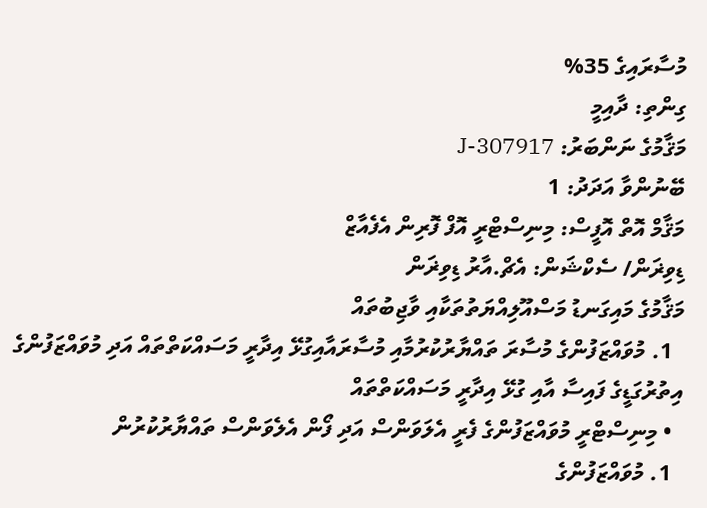މުސާރައިގެ 35%
ގިންތި: ދާއިމީ
މަޤާމުގެ ނަންބަރު: J-307917
ބޭނުންވާ އަދަދު: 1
މަޤާމް އޮތް އޮފީސް: މިނިސްޓްރީ އޮފް ފޮރިން އެފެއާޒް
ޑިވިޜަން/ ސެކްޝަން: އެޗް.އާރު ޑިވިޜަން
މަޤާމުގެ މައިގަނޑު މަސްއޫލިއްޔަތުތަކާއި ވާޖިބުތައް
  1. މުވައްޒަފުންގެ މުސާރަ ތައްޔާރުކުރުމާއި މުސާރައާއިގުޅޭ އިދާރީ މަސައްކަތްތައް އަދި މުވައްޒަފުންގެ އިތުރުގަޑީގެ ފައިސާ އާއި ގުޅޭ އިދާރީ މަސައްކަތްތައް
  • މިނިސްޓްރީ މުވައްޒަފުންގެ ފެރީ އެލަވަންސް އަދި ފޯން އެލެވަންސް ތައްޔާރުކުރުން
  1. މުވައްޒަފުންގެ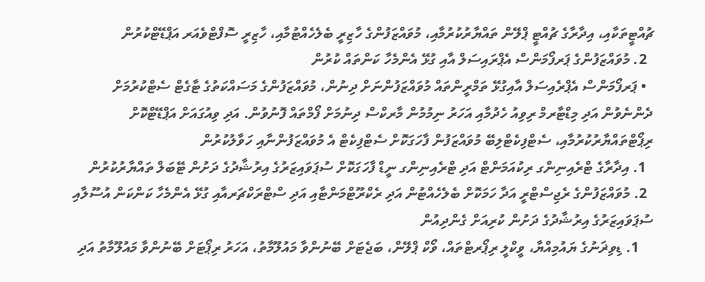ޗުއްޓީތަކާއި، އިދާރާގެ ޗުއްޓީ ޕްލޭން ތައްޔާރުކުރުމާއި، މުވައްޒަފުންގެ ހާޒިރީ ބެލެހެއްޓުމާއި، ހާޒިރީ ސޮފްޓްވެއަރ އަޕްޑޭޓްކުރުން
  2. މުވައްޒަފުންގެ ޕަރފޯމަންސް އެޕްރައިސަލް އާއި ގުޅޭ އެންމެހާ ކަންތައް ކުރުން
  • ޕަރފޯމަންސް އެޕްރެއިސަލް އާއިގުޅޭ ތަމްރީންތައް މުވައްޒަފުންނަށް ދިނުން، މުވައްޒަފުންގެ މަސައްކަތުގެ ޓާގެޓް ސެޓްކުރުމަށް ދެންނެވުން އަދި މިޑްޓާރމް ރިވިއު ހެދުމާއި އަހަރު ނިމުމުން މާރކްސް ދިނުމަށް ފޯމްތައް ފޮނުވުން. އަދި ވިއުގައަށް އަޕްޑޭޓްކޮށް ރިޕޯޓްތައްޔާރުކުރުމާއި، ސެޓްފިކެޓްލިބޭ މުވައްޒަފުން ފާހަގަކޮށް ސެޓްފިކެޓް އެ މުވައްޒަފުންނާއި ހަވާލުކުރުން
  1. އިދާރާގެ ޓްރެއިނިންގ ރިކުއަމަންޓް އަދި ޓްރެއިނިންގ ނީޑް ފާހަގަކޮށް ސުޕަވައިޒަރުގެ އިރުޝާދުގެ ދަށުން ޓޭބަލް ތައްޔާރުކުރުން
  2. މުވައްޒަފުންގެ ރެޖިސްޓްރީ އަދާ ހަމަކޮށް ބެލެހެއްޓުން އަދި ރެކްރޫޓްމަންޓާއި އަދި ސްޓްރަކްޗަރއާއި ގުޅޭ އެންމެހާ ކަންކަން އުސޫލާއި ސުޕަވައިޒަރުގެ އިރުޝާދުގެ ދަށުން ކުރިއަށް ގެންދިއުން
    1. ޑިވިޜަނުގެ ޔައުމިއްޔާ، ވީކްލީ ރިޕޯރޓްތައް، ވޯކް ޕްލޭން، ބަޖެޓަށް ބޭނުންވާ މައުލޫމާތު، އަހަރު ރިޕޯޓަށް ބޭނުންވާ މައުލޫމާތު އަދި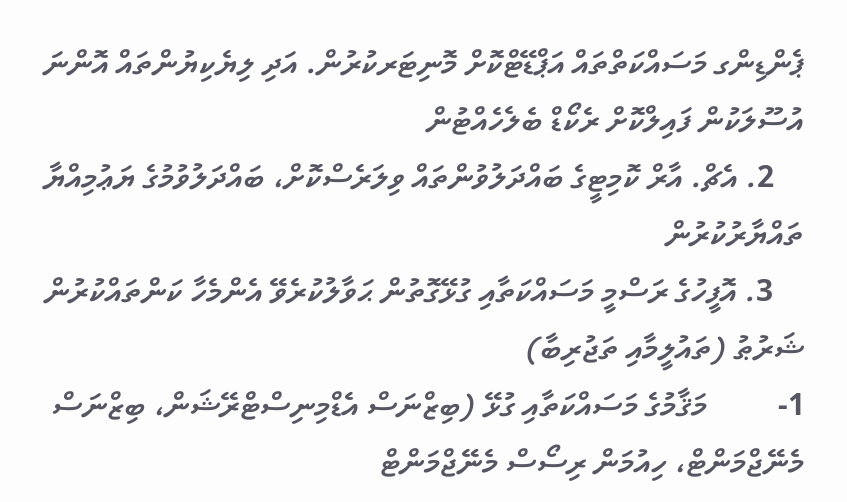ޕެންޑިންގ މަސައްކަތްތައް އަޕްޑޭޓްކޮށް މޮނިޓަރކުރުން. އަދި ލިޔެކިޔުންތައް އޮންނަ އުސޫލަކުން ފައިލްކޮށް ރެކޯޑް ބެލެހެއްޓުން
    2. އެޗް. އާރް ކޮމިޓީގެ ބައްދަލުވުންތައް ވިލަރެސްކޮށް، ބައްދަލުވުމުގެ ޔަޢުމިއްޔާ ތައްޔާރުކުރުން
    3. އޮފީހުގެ ރަސްމީ މަސައްކަތާއި ގުޅޭގޮތުން ޙަވާލުކުރެވޭ އެންމެހާ ކަންތައްކުރުން
ޝަރުޠު (ތައުލީމާއި ތަޖުރިބާ)
1-         މަޤާމުގެ މަސައްކަތާއި ގުޅޭ (ބިޒްނަސް އެޑްމިނިސްޓްރޭޝަން، ބިޒްނަސް މެނޭޖްމަންޓް، ހިއުމަން ރިސޯސް މެނޭޖްމަންޓް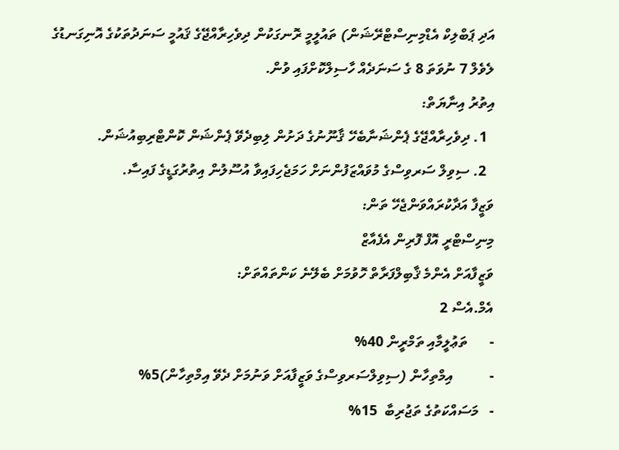އަދި ޕަބްލިކް އެޑްމިނިސްޓްރޭޝަން) ތައުލީމީ ރޮނގަކުން ދިވެހިރާއްޖޭގެ ޤައުމީ ސަނަދުތަކުގެ އޮނިގަނޑުގެ ލެވެލް 7 ނުވަތަ 8 ގެ ސަނަދެއް ހާސިލްކޮށްފައި ވުން.
އިތުރު އިނާޔަތް:
  1. ދިވެހިރާއްޖޭގެ ޕެންޝަނާބެހޭ ޤާނޫނުގެ ދަށުން ލިބިދެވޭ ޕެންޝަން ކޮންޓްރިބިއުޝަން.
  2. ސިވިލް ސަރވިސްގެ މުވައްޒަފުންނަށް ހަމަޖެހިފައިވާ އުސޫލުން އިތުރުގަޑީގެ ފައިސާ.
ވަޒީފާ އަދާކުރައްވަންޖެހޭ ތަން:
މިނިސްޓްރީ އޮފް ފޮރިން އެފެއާޒް
ވަޒީފާއަށް އެންމެ ޤާބިލްފަރާތް ހޮވުމަށް ބެލޭނެ ކަންތައްތަށް:
އެމް.އެސް 2
-      ތަޢުލީމާއި ތަމްރީން 40%
-          އިމްތިހާން (ސިވިލްސަރވިސްގެ ވަޒީފާއަށް ވަނުމަށް ދެވޭ އިމްތިހާން)5%
-   މަސައްކަތުގެ ތަޖުރިބާ  15%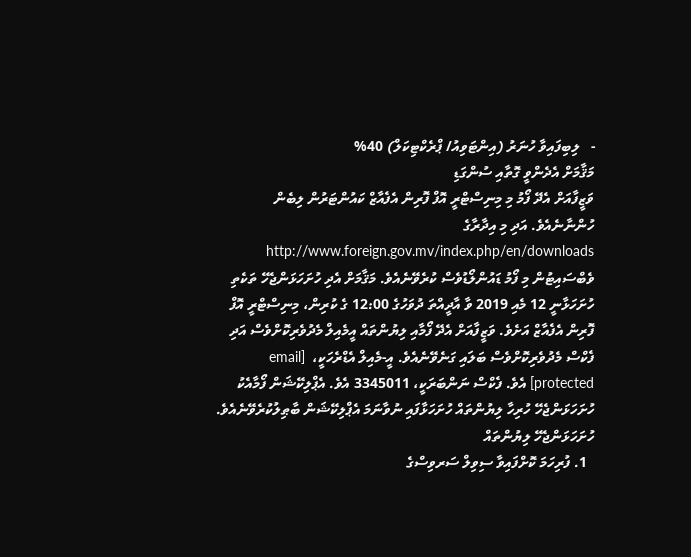-   ލިބިފައިވާ ހުނަރު (އިންޓަވިއު/ ޕްރެކްޓިކަލް) 40%
މަޤާމަށް އެދެންވީ ގޮތާއި ސުންގަޑި
ވަޒީފާއަށް އެދޭ ފޯމު މި މިނިސްޓްރީ އޮފް ފޮރިން އެފެއާޒް ކައުންޓަރުން ލިބެން ހުންނާނެއެވެ. އަދި މި އިދާރާގެ
http://www.foreign.gov.mv/index.php/en/downloads  ވެބްސައިޓުން މި ފޯމު ޑައުންލޯޑުވެސް ކުރެވޭނެއެވެ. މަޤާމަށް އެދި ހުށަހަޅަންޖެހޭ ތަކެތި ހުށަހަޅާނީ 12 މެއި 2019 ވާ އާދީއްތަ ދުވަހުގެ 12:00 ގެ ކުރިން، މިނިސްޓްރީ އޮފް ފޮރިން އެފެއާޒް އަށެވެ. ވަޒީފާއަށް އެދޭ ފޯމާއި ލިޔުންތައް އީމެއިލް މެދުވެރިކޮށްވެސް އަދި ފެކްސް މެދުވެރިކޮށްވެސް ބަލައި ގަނެވޭނެއެވެ. އީ-މެއިލް އެޑްރެހަކީ،  [email protected] އެވެ. ފެކްސް ނަންބަރަކީ، 3345011 އެވެ. އެޕްލިކޭޝަން ފޯމާއެކު ހުށަހަޅަންޖެހޭ ހުރިހާ ލިޔުންތައް ހުށަހަޅާފައި ނުވާނަމަ އެޕްލިކޭޝަން ބާޠިލުކުރެވޭނެއެވެ.
ހުށަހަޅަންޖެހޭ ލިޔުންތައް
  1. ފުރިހަމަ ކޮށްފައިވާ ސިވިލް ސަރވިސްގެ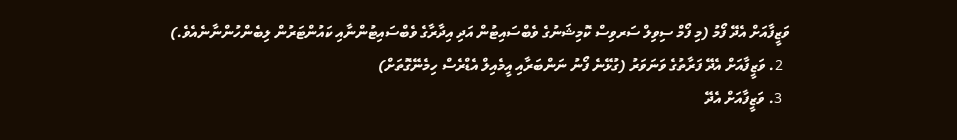ވަޒީފާއަށް އެދޭ ފޯމު (މި ފޯމް ސިވިލް ސަރވިސް ކޮމިޝަނުގެ ވެބްސައިޓުން އަދި އިދާރާގެ ވެބްސައިޓުންނާއި ކައުންޓަރުން ލިބެންހުންނާނެއެވެ.)
  2. ވަޒީފާއަށް އެދޭ ފަރާތުގެ ވަނަވަރު (ގުޅޭނެ ފޯނު ނަންބަރާއި އީމެއިލް އެޑްރެސް ހިމެނޭގޮތަށް)
  3. ވަޒީފާއަށް އެދޭ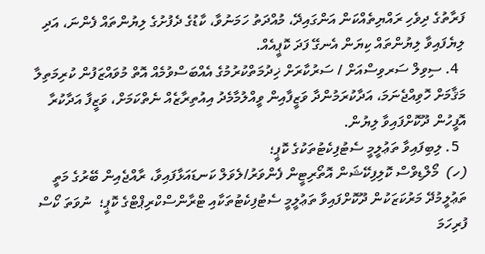ފަރާތުގެ ދިވެހި ރައްޔިތެއްކަން އަންގައިދޭ، މުއްދަތު ހަމަނުވާ، ކާޑުގެ ދެފުށުގެ ލިޔުންތައް ފެންނަ، އަދި ލިޔެފައިވާ ލިޔުންތައް ކިޔަން އެނގޭ ފަދަ ކޮޕީއެއް.
  4. ސިވިލް ސަރވިސްއަށް / ސަރުކާރަށް ޚިދުމަތްކުރުމުގެ އެއްބަސްވުމެއް އޮތް މުވައްޒަފުން ކުރިމަތިލާ މަޤާމަށް ހޮވިއްޖެނަމަ، އަދާކުރަމުންދާ ވަޒީފާއިން ވީއްލުމާމެދު އިއުތިރާޒެއް ނެތްކަމަށް، ވަޒީފާ އަދާކުރާ އޮފީހުން ދޫކޮށްފައިވާ ލިޔުން.
  5. ލިބިފައިވާ ތަޢުލީމީ ސެޓުފިކެޓުތަކުގެ ކޮޕީ؛
(ހ)  މޯލްޑިވްސް ކޮލިފިކޭޝަން އޮތޯރިޓީން ފެންވަރު/ލެވަލް ކަނޑައަޅާފައިވާ، ރާއްޖެއިން ބޭރުގެ މަތީ ތަޢުލީމުދޭ މަރުކަޒަކުން ދޫކޮށްފައިވާ ތަޢުލީމީ ސެޓުފިކެޓުތަކާއި ޓްރާންސްކްރިޕްޓްގެ ކޮޕީ؛  ނުވަތަ ކޯސް ފުރިހަމަ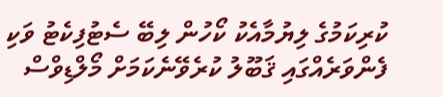ކުރިކަމުގެ ލިޔުމާއެކު ކޯހުން ލިބޭ ސެޓުފިކެޓު ވަކި ފެންވަރެއްގައި ޤަބޫލު ކުރެވޭނެކަމަށް މޯލްޑިވްސް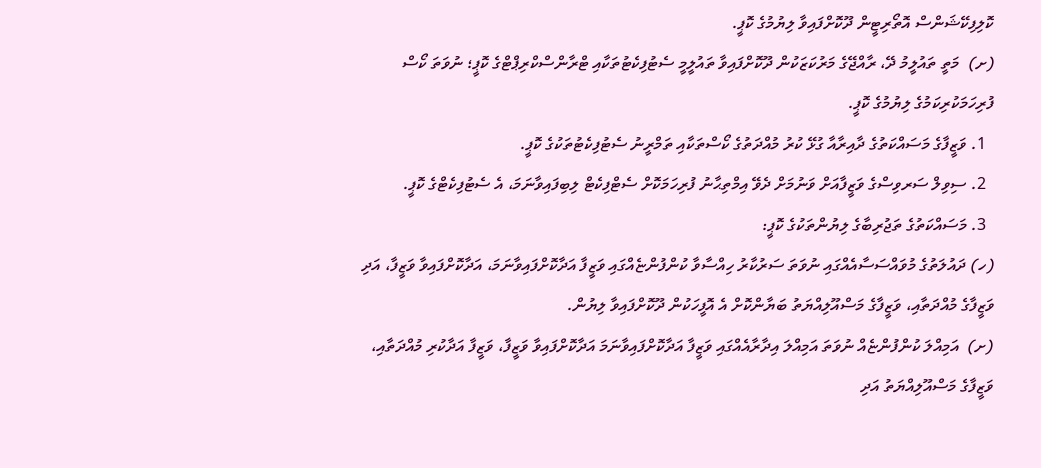ކޮލިފިކޭޝަންސް އޮތޯރިޓީން ދޫކޮށްފައިވާ ލިޔުމުގެ ކޮޕީ.
(ށ)  މަތީ ތައުލީމު ދޭ، ރާއްޖޭގެ މަރުކަޒަކުން ދޫކޮށްފައިވާ ތައުލީމީ ސެޓުފިކެޓުތަކާއި ޓްރާންސްކްރިޕްޓްގެ ކޮޕީ؛ ނުވަތަ ކޯސް ފުރިހަމަކުރިކަމުގެ ލިޔުމުގެ ކޮޕީ.
  1. ވަޒީފާގެ މަސައްކަތުގެ ދާއިރާއާ ގުޅޭ ކުރު މުއްދަތުގެ ކޯސްތަކާއި ތަމްރީނު ސެޓުފިކެޓުތަކުގެ ކޮޕީ.
  2. ސިވިލް ސަރވިސްގެ ވަޒީފާއަށް ވަނުމަށް ދެވޭ އިމްތިޙާނު ފުރިހަމަކޮށް ސެޓްފިކެޓް ލިބިފައިވާނަމަ، އެ ސެޓުފިކެޓްގެ ކޮޕީ.
  3. މަސައްކަތުގެ ތަޖުރިބާގެ ލިޔުންތަކުގެ ކޮޕީ:
(ހ) ދައުލަތުގެ މުވައްސަސާއެއްގައި ނުވަތަ ސަރުކާރު ހިއްސާވާ ކުންފުންޏެއްގައި ވަޒީފާ އަދާކޮށްފައިވާނަމަ، އަދާކޮށްފައިވާ ވަޒީފާ، އަދި ވަޒީފާގެ މުއްދަތާއި، ވަޒީފާގެ މަސްއޫލިއްޔަތު ބަޔާންކޮށް އެ އޮފީހަކުން ދޫކޮށްފައިވާ ލިޔުން.
(ށ)  އަމިއްލަ ކުންފުންޏެއް ނުވަތަ އަމިއްލަ އިދާރާއެއްގައި ވަޒީފާ އަދާކޮށްފައިވާނަމަ އަދާކޮށްފައިވާ ވަޒީފާ، ވަޒީފާ އަދާކުރި މުއްދަތާއި، ވަޒީފާގެ މަސްއޫލިއްޔަތު އަދި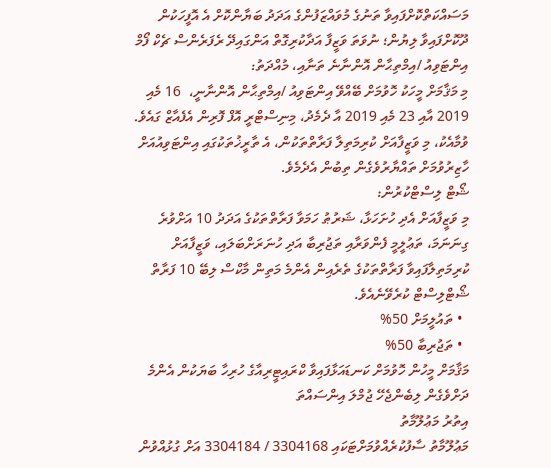މަސައްކަތްކޮށްފައިވާ ތަނުގެ މުވައްޒަފުންގެ އަދަދު ބަޔާންކޮށް އެ އޮފީހަކުން ދޫކޮށްފައިވާ ލިޔުން؛ ނުވަތަ ވަޒީފާ އަދާކުރިގޮތް އަންގައިދޭ ރެފަރެންސް ޗެކް ފޯމް
އިންޓަވިއު /އިމްތިޙާން އޮންނާނެ ތަނާއި، މުއްދަތު:
މި މަޤާމަށް މީހަކު ހޮވުމަށް ބޭއްވޭ އިންޓަވިއު /އިމްތިޙާން އޮންނާނީ،  16 މެއި 2019 އާއި 23 މެއި 2019 އާ ދެމެދު، މިނިސްޓްރީ އޮފް ފޮރިން އެފެއާޒް ގައެވެ. ވުމާއެކު، މި ވަޒީފާއަށް ކުރިމަތިލާ ފަރާތްތަކުން، އެ ތާރީޚުތަކުގައި އިންޓަވިއުއަށް ހާޒިރުވުމަށް ތައްޔާރުވެގެން ތިބުން އެދެމެވެ.
ޝޯޓް ލިސްޓްކުރުން:
މި ވަޒީފާއަށް އެދި ހުށަހަޅާ، ޝަރުޠު ހަމަވާ ފަރާތްތަކުގެ އަދަދު 10 އަށްވުރެ ގިނަނަމަ، ތަޢުލީމީ ފެންވަރާއި ތަޖުރިބާ އަދި ހުނަރަށްބަލައި، ވަޒީފާއަށް ކުރިމަތިލާފައިވާ ފަރާތްތަކުގެ ތެރެއިން އެންމެ މަތިން މާކްސް ލިބޭ 10 ފަރާތް ޝޯޓްލިސްޓް ކުރެވޭނެއެވެ.
  • ތައުލީމަށް 50%
  • ތަޖުރިބާ 50%
މަޤާމަށް މީހުން ހޮވުމަށް ކަނޑައަޅާފައިވާ ކްރައިޓީރިއާގެ ހުރިހާ ބަޔަކުން އެންމެ ދަށްވެގެން ލިބެންޖެހޭ ޖުމްލަ އިންސައްތަ
އިތުރު މަޢުލޫމާތު
މަޢުލޫމާތު ސާފުކުރެއްވުމަށްޓަކައި 3304168 / 3304184 އަށް ގުޅުއްވުން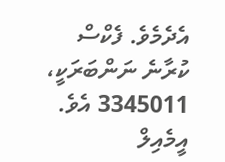އެދެމެވެ. ފެކްސް ކުރާނެ ނަންބަރަކީ، 3345011 އެވެ. އީމެއިލް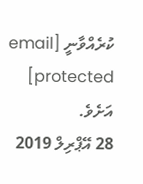ކުރެއްވާނީ [email protected]  އަށެވެ.
28 އޭޕްރިލް 2019